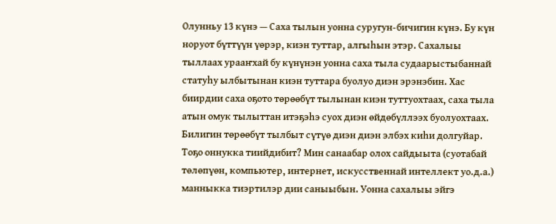Олунньу 13 күнэ — Саха тылын уонна суругун-бичигин күнэ. Бу күн норуот бүттүүн үөрэр, киэн туттар, алгыһын этэр. Сахалыы тыллаах урааҥхай бу күнүнэн уонна саха тыла судаарыстыбаннай статуһу ылбытынан киэн туттара буолуо диэн эрэнэбин. Хас биирдии саха оҕото төрөөбүт тылынан киэн туттуохтаах, саха тыла атын омук тылыттан итэҕэһэ суох диэн өйдөбүллээх буолуохтаах.
Билигин төрөөбүт тылбыт сүтүө диэн диэн элбэх киһи долгуйар. Тоҕо оннукка тиийдибит? Мин санаабар олох сайдыыта (суотабай төлөпүөн, компьютер, интернет, искусственнай интеллект уо.д.а.) манныкка тиэртилэр дии саныыбын. Уонна сахалыы эйгэ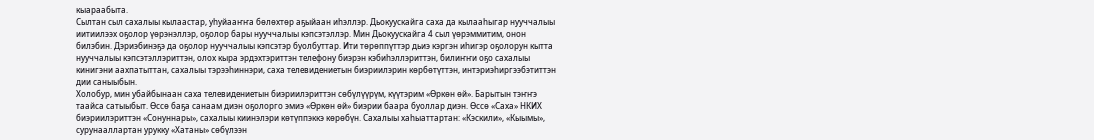кыараабыта.
Сылтан сыл сахалыы кылаастар, уһуйааҥҥа бөлөхтөр аҕыйаан иһэллэр. Дьокуускайга саха да кылааһыгар нууччалыы иитиилээх оҕолор үөрэнэллэр, оҕолор бары нууччалыы кэпсэтэллэр. Мин Дьокуускайга 4 сыл үөрэммитим, онон билэбин. Дэриэбинэҕэ да оҕолор нууччалыы кэпсэтэр буолбуттар. Ити төрөппүттэр дьиэ кэргэн иһигэр оҕолорун кытта нууччалыы кэпсэтэллэриттэн, олох кыра эрдэхтэриттэн телефону биэрэн кэбиһэллэриттэн, билиҥҥи оҕо сахалыы кинигэни аахпатыттан, сахалыы тэрээһиннэри, саха телевидениетын биэриилэрин көрбөтүттэн, интэриэһиргээбэтиттэн дии саныыбын.
Холобур, мин убайбынаан саха телевидениетын биэриилэриттэн сөбүлүүрүм, күүтэрим «Өркөн өй». Барытын тэҥҥэ таайса сатыыбыт. Өссө баҕа санаам диэн оҕолорго эмиэ «Өркөн өй» биэрии баара буоллар диэн. Өссө «Саха» НКИХ биэриилэриттэн «Сонуннары», сахалыы киинэлэри көтүппэккэ көрөбүн. Сахалыы хаһыаттартан: «Кэскили», «Кыымы», сурунааллартан урукку «Хатаны» сөбүлээн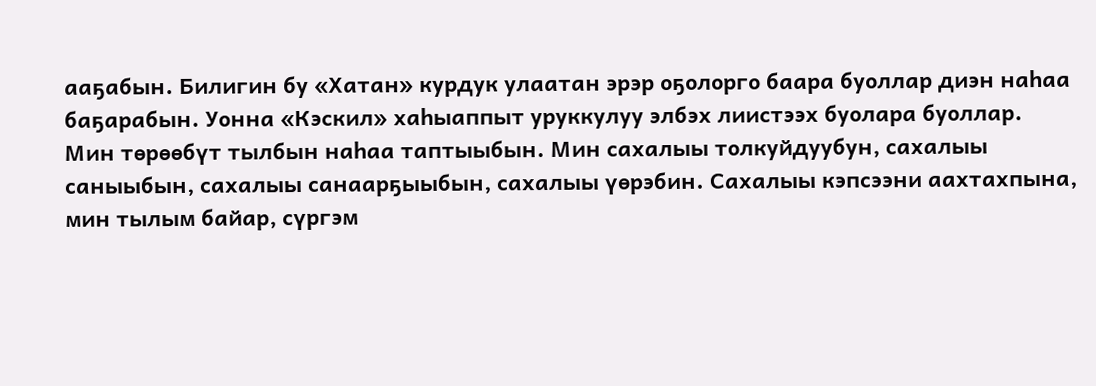ааҕабын. Билигин бу «Хатан» курдук улаатан эрэр оҕолорго баара буоллар диэн наһаа баҕарабын. Уонна «Кэскил» хаһыаппыт уруккулуу элбэх лиистээх буолара буоллар.
Мин төрөөбүт тылбын наһаа таптыыбын. Мин сахалыы толкуйдуубун, сахалыы саныыбын, сахалыы санаарҕыыбын, сахалыы үөрэбин. Сахалыы кэпсээни аахтахпына, мин тылым байар, сүргэм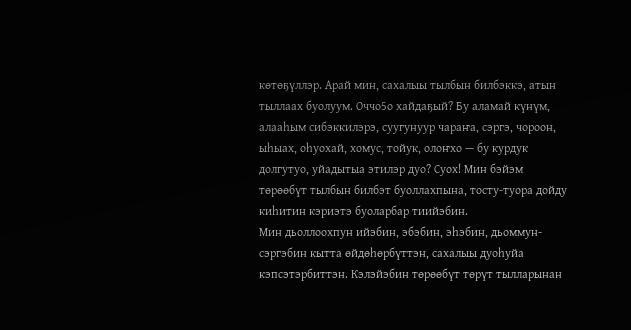көтөҕүллэр. Арай мин, сахалыы тылбын билбэккэ, атын тыллаах буолуум. Оччо5о хайдаҕый? Бу аламай күнүм, алааһым сибэккилэрэ, суугунуур чараҥа, сэргэ, чороон, ыһыах, оһуохай, хомус, тойук, олоҥхо — бу курдук долгутуо, уйадытыа этилэр дуо? Суох! Мин бэйэм төрөөбүт тылбын билбэт буоллахпына, тосту-туора дойду киһитин кэриэтэ буоларбар тиийэбин.
Мин дьоллоохпун ийэбин, эбэбин, эһэбин, дьоммун- сэргэбин кытта өйдөһөрбүттэн, сахалыы дуоһуйа кэпсэтэрбиттэн. Кэлэйэбин төрөөбүт төрүт тылларынан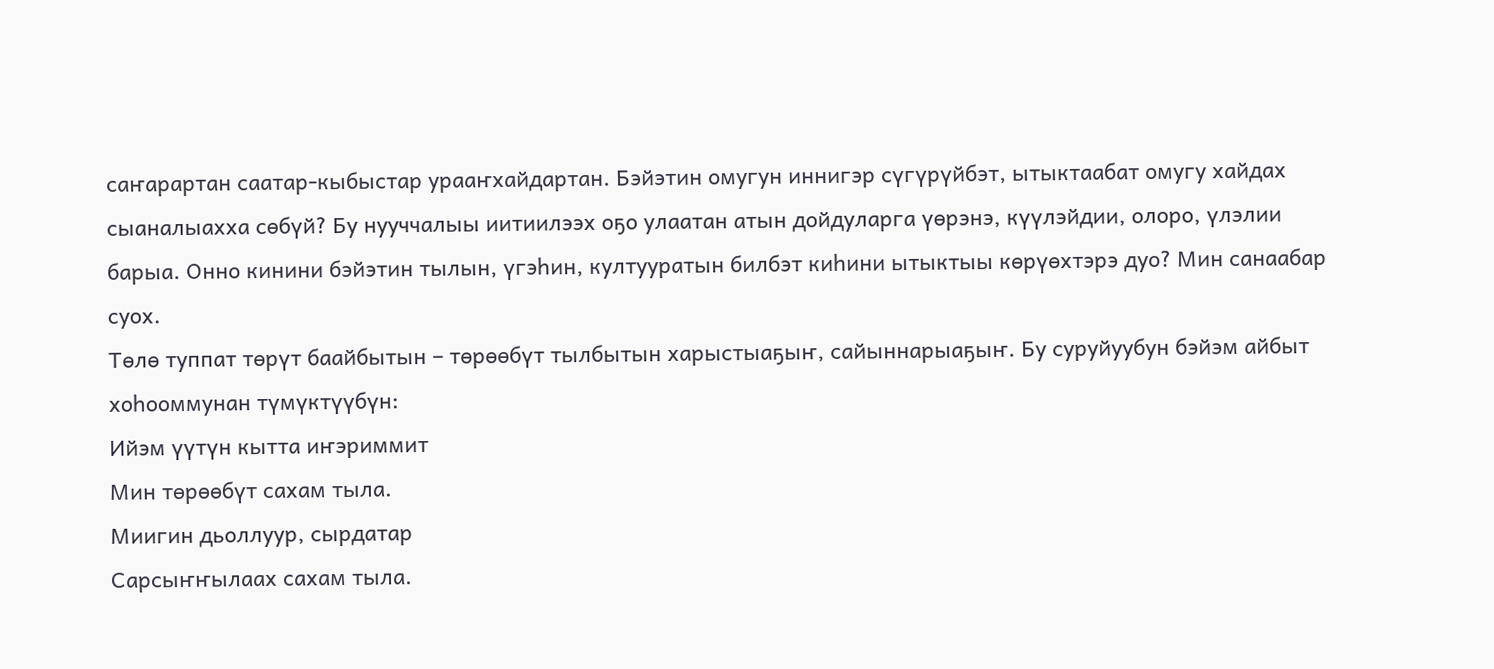саҥарартан саатар-кыбыстар урааҥхайдартан. Бэйэтин омугун иннигэр сүгүрүйбэт, ытыктаабат омугу хайдах сыаналыахха сөбүй? Бу нууччалыы иитиилээх оҕо улаатан атын дойдуларга үөрэнэ, күүлэйдии, олоро, үлэлии барыа. Онно кинини бэйэтин тылын, үгэһин, култууратын билбэт киһини ытыктыы көрүөхтэрэ дуо? Мин санаабар суох.
Төлө туппат төрүт баайбытын – төрөөбүт тылбытын харыстыаҕыҥ, сайыннарыаҕыҥ. Бу суруйуубун бэйэм айбыт хоһооммунан түмүктүүбүн:
Ийэм үүтүн кытта иҥэриммит
Мин төрөөбүт сахам тыла.
Миигин дьоллуур, сырдатар
Сарсыҥҥылаах сахам тыла.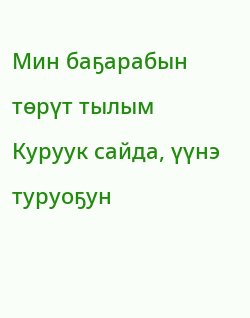Мин баҕарабын төрүт тылым
Куруук сайда, үүнэ туруоҕун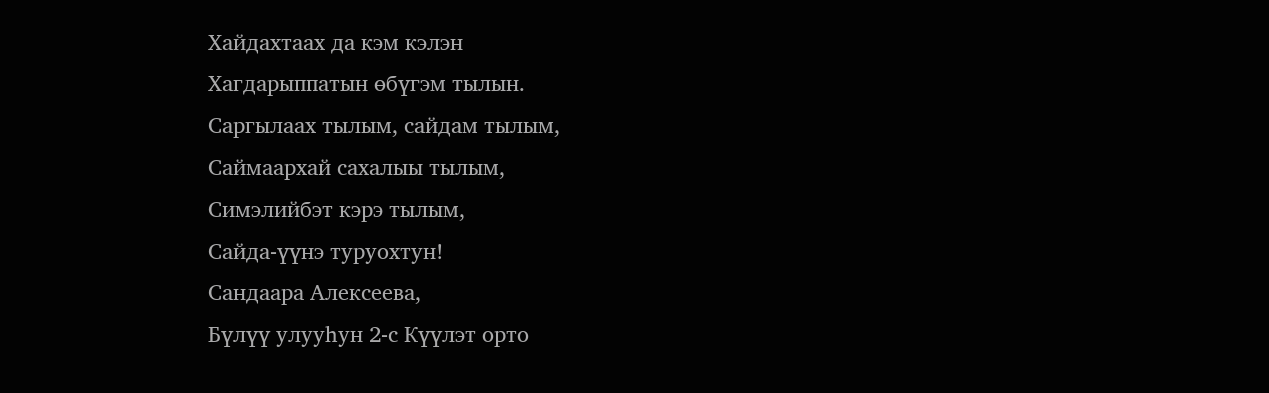Хайдахтаах да кэм кэлэн
Хагдарыппатын өбүгэм тылын.
Саргылаах тылым, сайдам тылым,
Саймаархай сахалыы тылым,
Симэлийбэт кэрэ тылым,
Сайда-үүнэ туруохтун!
Сандаара Алексеева,
Бүлүү улууһун 2-с Күүлэт орто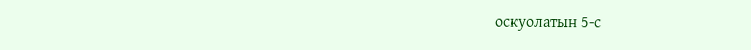оскуолатын 5-с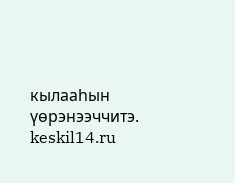кылааһын үөрэнээччитэ.
keskil14.ru